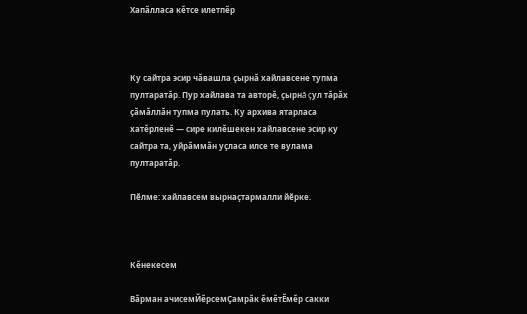Хапăлласа кĕтсе илетпĕр



Ку сайтра эсир чăвашла çырнă хайлавсене тупма пултаратăр. Пур хайлава та авторĕ, çырнă çул тăрăх çăмăллăн тупма пулать. Ку архива ятарласа хатĕрленĕ — сире килĕшекен хайлавсене эсир ку сайтра та, уйрăммăн уçласа илсе те вулама пултаратăр.

Пӗлме: хайлавсем вырнаҫтармалли йӗрке.



Кĕнекесем

Вăрман ачисемЙĕрсемÇамрăк ĕмĕтĔмĕр сакки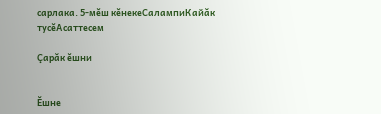сарлака. 5-мĕш кĕнекеСалампиКайăк тусĕАсаттесем

Çарăк ĕшни


Ĕшне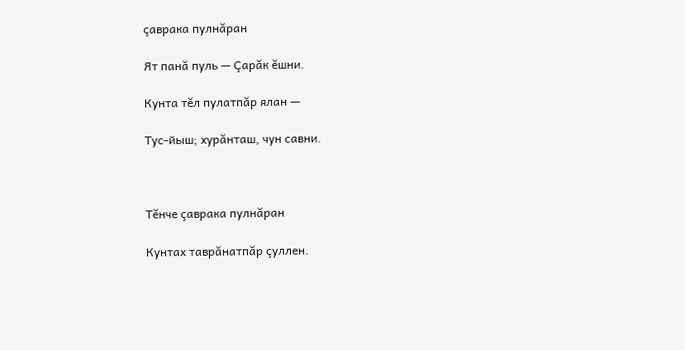çаврака пулнăран

Ят панă пуль — Çарăк ĕшни.

Кунта тĕл пулатпăр ялан —

Тус-йыш; хурăнташ, чун савни.



Тĕнче çаврака пулнăран

Кунтах таврăнатпăр çуллен.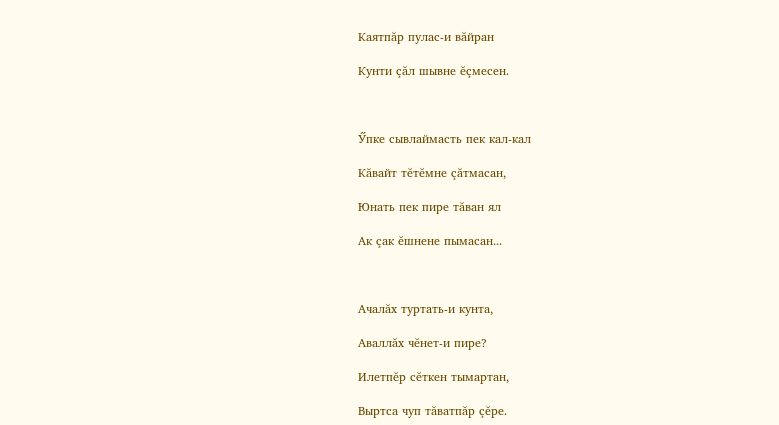Каятпăр пулас-и вăйран

Кунти çăл шывне ĕçмесен.



Ӳпке сывлаймасть пек кал-кал

Кăвайт тĕтĕмне çăтмасан,

Юнать пек пире тăван ял

Ак çак ĕшнене пымасан...



Ачалăх туртать-и кунта,

Аваллăх чĕнет-и пире?

Илетпĕр сĕткен тымартан,

Выртса чуп тăватпăр çĕре.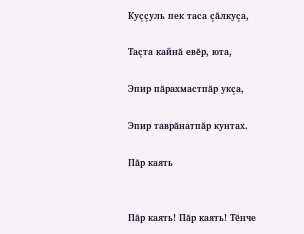Куççуль пек таса çăлкуçа,

Таçта кайнă евĕр, юта,

Эпир пăрахмастпăр укçа,

Эпир таврăнатпăр кунтах.

Пăр каять


Пăр каять! Пăр каять! Тĕнче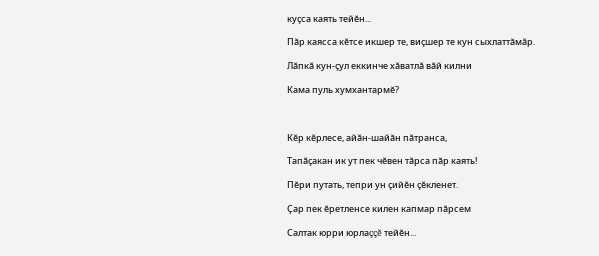куçса каять тейĕн...

Пăр каясса кĕтсе икшер те, виçшер те кун сыхлаттăмăр.

Лăпкă кун-çул еккинче хăватлă вăй килни

Кама пуль хумхантармĕ?



Кĕр кĕрлесе, айăн-шайăн пăтранса,

Тапăçакан ик ут пек чĕвен тăрса пăр каять!

Пĕри путать, тепри ун çийĕн çĕкленет.

Çар пек ĕретленсе килен капмар пăрсем

Салтак юрри юрлаççĕ тейĕн...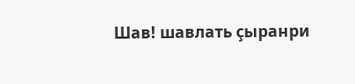Шав! шавлать çыранри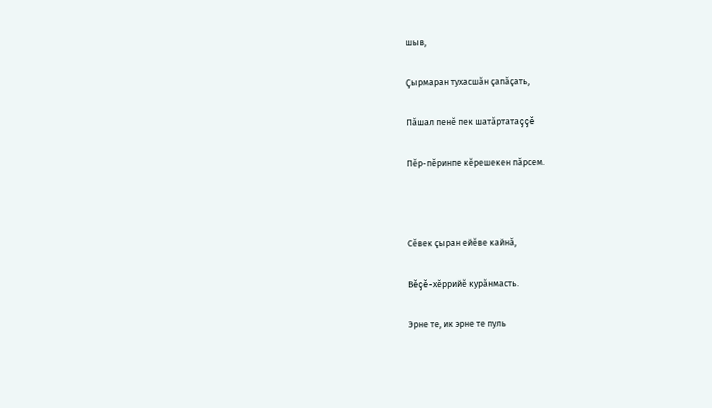шыв,

Çырмаран тухасшăн çапăçать,

Пăшал пенĕ пек шатăртатаççĕ

Пĕр-пĕринпе кĕрешекен пăрсем.



Сĕвек çыран ейĕве кайнă,

Вĕçĕ-хĕррийĕ курăнмасть.

Эрне те, ик эрне те пуль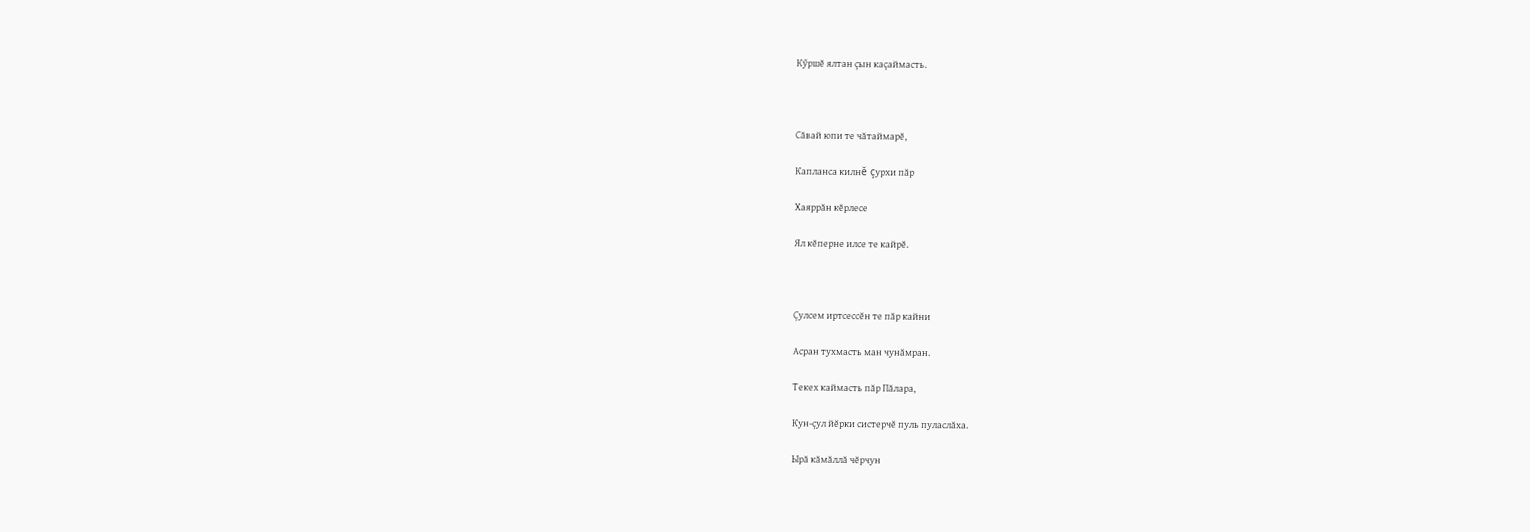Кӳршĕ ялтан çын каçаймасть.



Сăвай юпи те чăтаймарĕ,

Капланса килнĕ çурхи пăр

Хаяррăн кĕрлесе

Ял кĕперне илсе те кайрĕ.



Çулсем иртсессĕн те пăр кайни

Асран тухмасть ман чунăмран.

Текех каймасть пăр Пăлара,

Кун-çул йĕрки систерчĕ пуль пуласлăха.

Ырă кăмăллă чĕрчун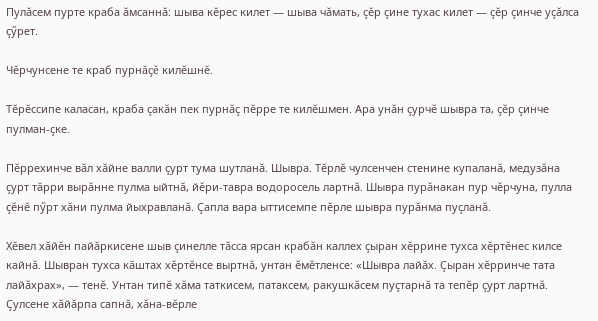Пулăсем пурте краба ăмсаннă: шыва кĕрес килет — шыва чăмать, çĕр çине тухас килет — çĕр çинче уçăлса çӳрет.

Чĕрчунсене те краб пурнăçĕ килĕшнĕ.

Тĕрĕссипе каласан, краба çакăн пек пурнăç пĕрре те килĕшмен. Ара унăн çурчĕ шывра та, çĕр çинче пулман-çке.

Пĕррехинче вăл хăйне валли çурт тума шутланă. Шывра. Тĕрлĕ чулсенчен стенине купаланă, медузăна çурт тăрри вырăнне пулма ыйтнă, йĕри-тавра водоросель лартнă. Шывра пурăнакан пур чĕрчуна, пулла çĕнĕ пӳрт хăни пулма йыхравланă. Çапла вара ыттисемпе пĕрле шывра пурăнма пуçланă.

Хĕвел хăйĕн пайăркисене шыв çинелле тăсса ярсан крабăн каллех çыран хĕррине тухса хĕртĕнес килсе кайнă. Шывран тухса кăштах хĕртĕнсе выртнă, унтан ĕмĕтленсе: «Шывра лайăх. Çыран хĕрринче тата лайăхрах», — тенĕ. Унтан типĕ хăма таткисем, патаксем, ракушкăсем пуçтарнă та тепĕр çурт лартнă. Çулсене хăйăрпа сапнă, хăна-вĕрле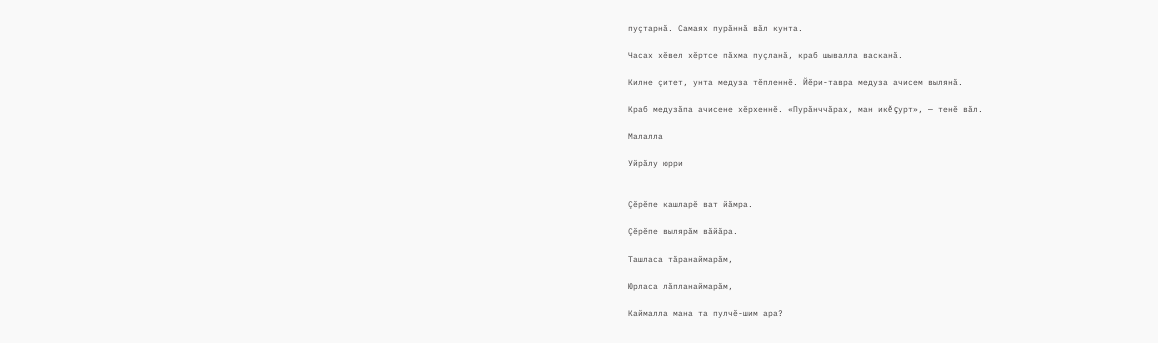пуçтарнă. Самаях пурăннă вăл кунта.

Часах хĕвел хĕртсе пăхма пуçланă, краб шывалла васканă.

Килне çитет, унта медуза тĕпленнĕ. Йĕри-тавра медуза ачисем вылянă.

Краб медузăпа ачисене хĕрхеннĕ. «Пурăнччăрах, ман икĕ çурт», — тенĕ вăл.

Малалла

Уйрăлу юрри


Çĕрĕпе кашларĕ ват йăмра.

Çĕрĕпе вылярăм вăйăра.

Ташласа тăранаймарăм,

Юрласа лăпланаймарăм,

Каймалла мана та пулчĕ-шим ара?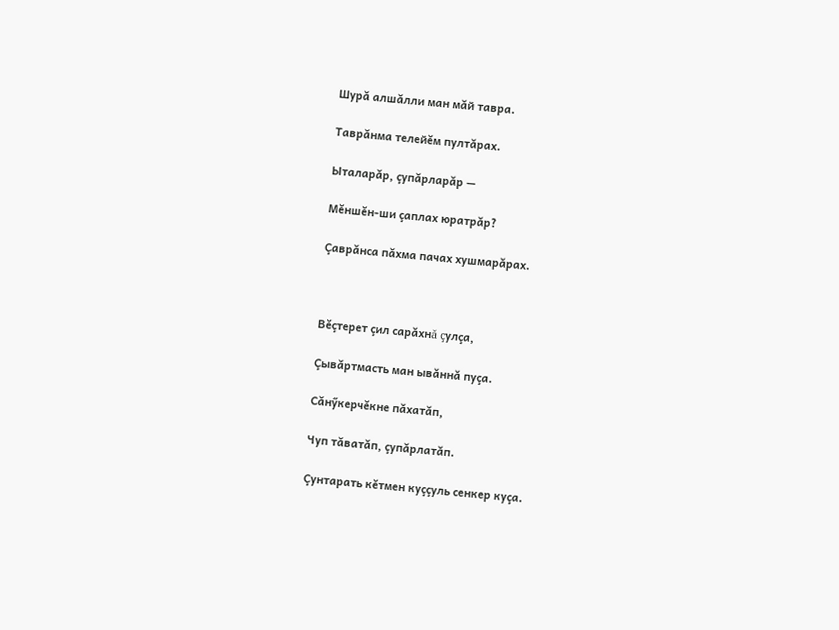Шурă алшăлли ман мăй тавра.

Таврăнма телейĕм пултăрах.

Ыталарăр, çупăрларăр —

Мĕншĕн-ши çаплах юратрăр?

Çаврăнса пăхма пачах хушмарăрах.



Вĕçтерет çил сарăхнă çулçа,

Çывăртмасть ман ывăннă пуçа.

Сăнӳкерчĕкне пăхатăп,

Чуп тăватăп, çупăрлатăп.

Çунтарать кĕтмен куççуль сенкер куçа.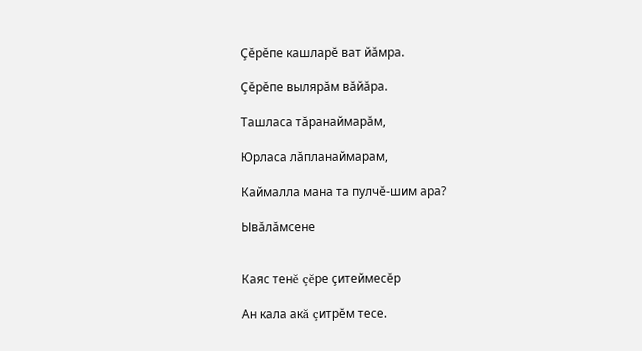Çĕрĕпе кашларĕ ват йăмра.

Çĕрĕпе вылярăм вăйăра.

Ташласа тăранаймарăм,

Юрласа лăпланаймарам,

Каймалла мана та пулчĕ-шим ара?

Ывăлăмсене


Каяс тенĕ çĕре çитеймесĕр

Ан кала акă çитрĕм тесе.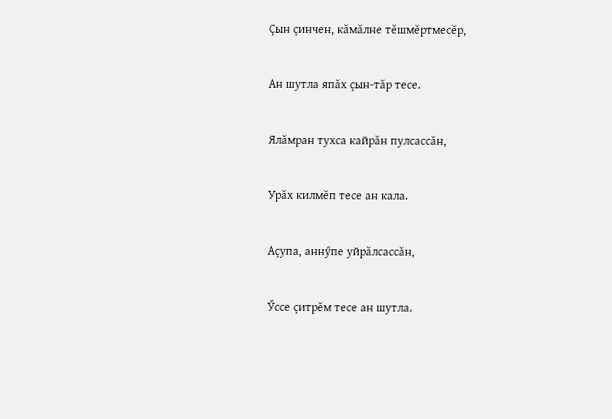Çын çинчен, кăмăлне тĕшмĕртмесĕр,

Ан шутла япăх çын-тăр тесе.

Ялăмран тухса кайрăн пулсассăн,

Урăх килмĕп тесе ан кала.

Аçупа, аннӳпе уйрăлсассăн,

Ӳссе çитрĕм тесе ан шутла.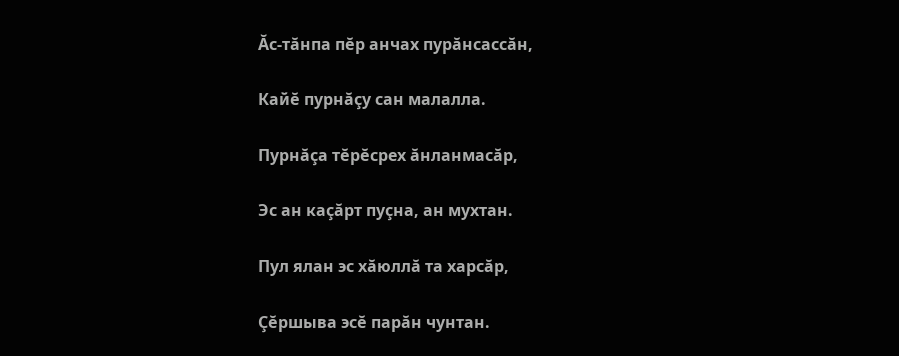Ăс-тăнпа пĕр анчах пурăнсассăн,

Кайĕ пурнăçу сан малалла.

Пурнăçа тĕрĕсрех ăнланмасăр,

Эс ан каçăрт пуçна, ан мухтан.

Пул ялан эс хăюллă та харсăр,

Çĕршыва эсĕ парăн чунтан.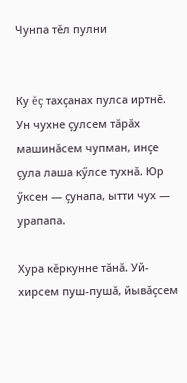Чунпа тĕл пулни


Ку ĕç тахçанах пулса иртнĕ. Ун чухне çулсем тăрăх машинăсем чупман, инçе çула лаша кӳлсе тухнă. Юр ӳксен — çунапа, ытти чух — урапапа.

Хура кĕркунне тăнă. Уй-хирсем пуш-пушă, йывăçсем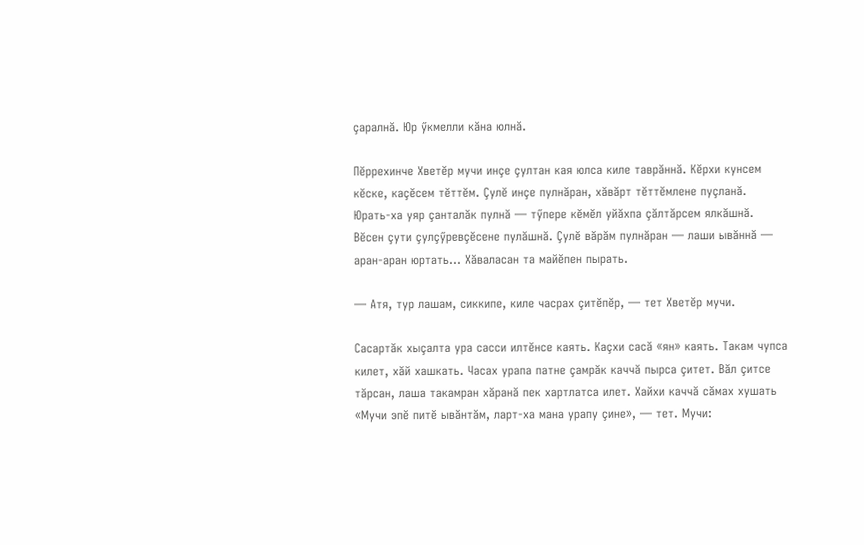çаралнă. Юр ӳкмелли кăна юлнă.

Пĕррехинче Хветĕр мучи инçе çултан кая юлса киле таврăннă. Кĕрхи кунсем кĕске, каçĕсем тĕттĕм. Çулĕ инçе пулнăран, хăвăрт тĕттĕмлене пуçланă. Юрать-ха уяр çанталăк пулнă — тӳпере кĕмĕл уйăхпа çăлтăрсем ялкăшнă. Вĕсен çути çулçӳревçĕсене пулăшнă. Çулĕ вăрăм пулнăран — лаши ывăннă — аран-аран юртать... Хăваласан та майĕпен пырать.

— Атя, тур лашам, сиккипе, киле часрах çитĕпĕр, — тет Хветĕр мучи.

Сасартăк хыçалта ура сасси илтĕнсе каять. Каçхи сасă «ян» каять. Такам чупса килет, хăй хашкать. Часах урапа патне çамрăк каччă пырса çитет. Вăл çитсе тăрсан, лаша такамран хăранă пек хартлатса илет. Хайхи каччă сăмах хушать «Мучи эпĕ питĕ ывăнтăм, ларт-ха мана урапу çине», — тет. Мучи: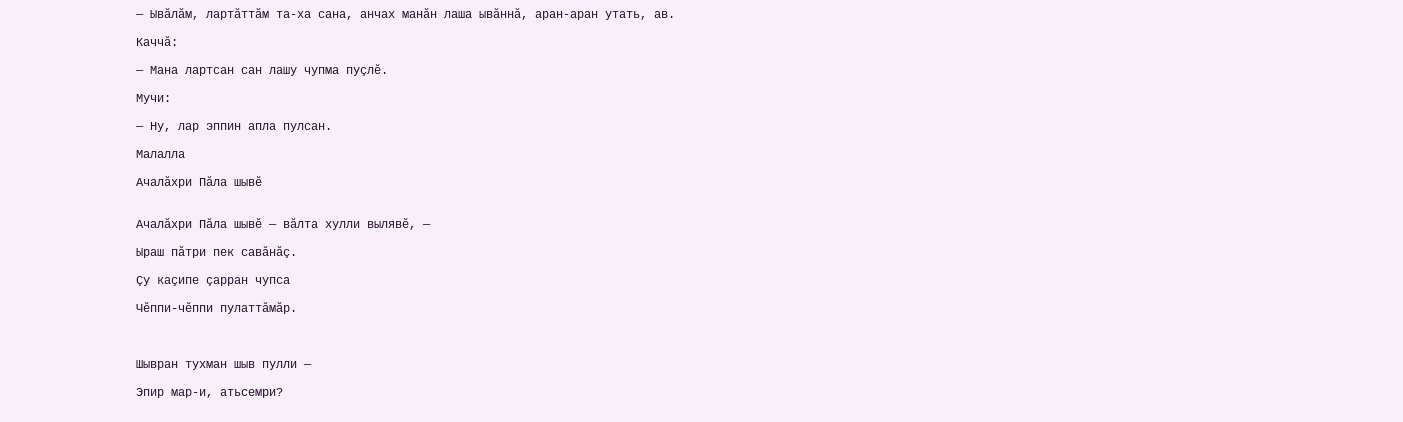— Ывăлăм, лартăттăм та-ха сана, анчах манăн лаша ывăннă, аран-аран утать, ав.

Каччă:

— Мана лартсан сан лашу чупма пуçлĕ.

Мучи:

— Ну, лар эппин апла пулсан.

Малалла

Ачалăхри Пăла шывĕ


Ачалăхри Пăла шывĕ — вăлта хулли вылявĕ, —

Ыраш пăтри пек савăнăç.

Çу каçипе çарран чупса

Чĕппи-чĕппи пулаттăмăр.



Шывран тухман шыв пулли —

Эпир мар-и, атьсемри?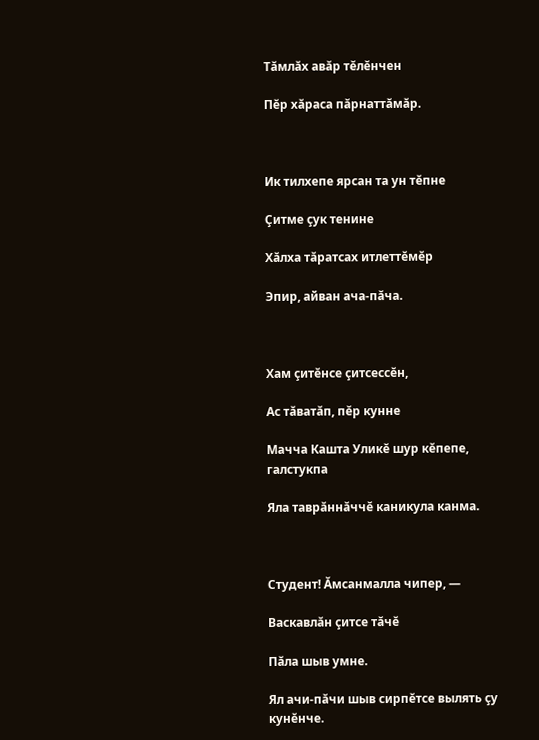Тăмлăх авăр тĕлĕнчен

Пĕр хăраса пăрнаттăмăр.



Ик тилхепе ярсан та ун тĕпне

Çитме çук тенине

Хăлха тăратсах итлеттĕмĕр

Эпир, айван ача-пăча.



Хам çитĕнсе çитсессĕн,

Ас тăватăп, пĕр кунне

Мачча Кашта Уликĕ шур кĕпепе, галстукпа

Яла таврăннăччĕ каникула канма.



Студент! Ăмсанмалла чипер, —

Васкавлăн çитсе тăчĕ

Пăла шыв умне.

Ял ачи-пăчи шыв сирпĕтсе вылять çу кунĕнче.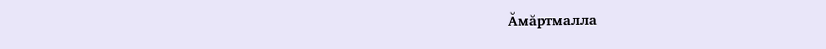Ăмăртмалла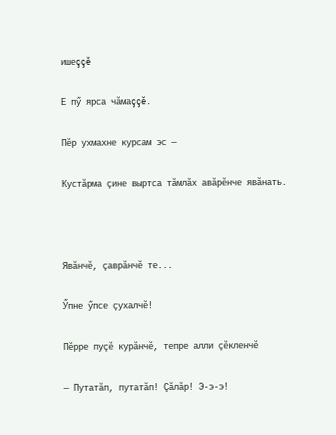ишеççĕ

Е пӳ ярса чăмаççĕ.

Пĕр ухмахне курсам эс —

Кустăрма çине выртса тăмлăх авăрĕнче явăнать.



Явăнчĕ, çаврăнчĕ те...

Ӳпне ӳпсе çухалчĕ!

Пĕрре пуçĕ курăнчĕ, тепре алли çĕкленчĕ

— Путатăп, путатăп! Çăлăр! Э-э-э!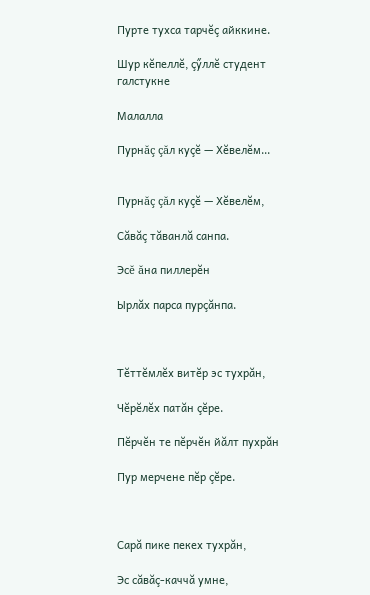Пурте тухса тарчĕç айккине.

Шур кĕпеллĕ, çӳллĕ студент галстукне

Малалла

Пурнăç çăл куçĕ — Хĕвелĕм...


Пурнăç çăл куçĕ — Хĕвелĕм,

Сăвăç тăванлă санпа.

Эсĕ ăна пиллерĕн

Ырлăх парса пурçăнпа.



Тĕттĕмлĕх витĕр эс тухрăн,

Чĕрĕлĕх патăн çĕре.

Пĕрчĕн те пĕрчĕн йăлт пухрăн

Пур мерчене пĕр çĕре.



Сарă пике пекех тухрăн,

Эс сăвăç-каччă умне,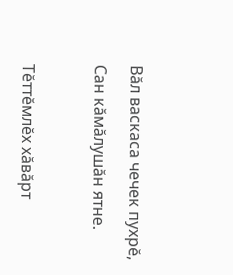Вăл васкаса чечек пухрĕ,

Сан кăмăлушăн ятне.



Тĕттĕмлĕх хăвăрт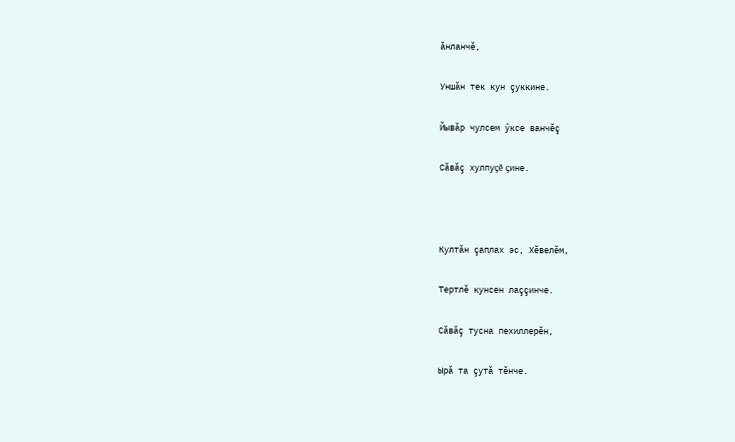ăнланчĕ,

Уншăн тек кун çуккине.

Йывăр чулсем ӳксе ванчĕç

Сăвăç хулпуçĕ çине.



Култăн çаплах эс, Хĕвелĕм,

Тертлĕ кунсен лаççинче.

Сăвăç тусна пехиллерĕн,

Ырă та çутă тĕнче.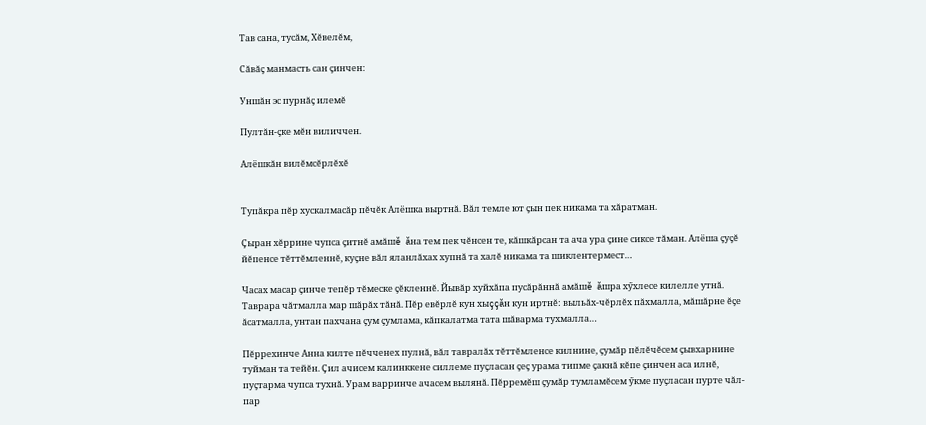Тав сана, тусăм, Хĕвелĕм,

Сăвăç манмасть сан çинчен:

Уншăн эс пурнăç илемĕ

Пултăн-çке мĕн виличчен.

Алёшкăн вилĕмсĕрлĕхĕ


Тупăкра пĕр хускалмасăр пĕчĕк Алёшка выртнă. Вăл темле ют çын пек никама та хăратман.

Çыран хĕррине чупса çитнĕ амăшĕ ăна тем пек чĕнсен те, кăшкăрсан та ача ура çине сиксе тăман. Алёша çуçĕ йĕпенсе тĕттĕмленнĕ, куçне вăл яланлăхах хупнă та халĕ никама та шиклентермест…

Часах масар çинче тепĕр тĕмеске çĕкленнĕ. Йывăр хуйхăпа пусăрăннă амăшĕ ăшра хӳхлесе килелле утнă. Таврара чăтмалла мар шăрăх тăнă. Пĕр евĕрлĕ кун хыççăн кун иртнĕ: выльăх-чĕрлĕх пăхмалла, мăшăрне ĕçе ăсатмалла, унтан пахчана çум çумлама, кăпкалатма тата шăварма тухмалла…

Пĕррехинче Анна килте пĕчченех пулнă, вăл тавралăх тĕттĕмленсе килнине, çумăр пĕлĕчĕсем çывхарнине туйман та тейĕн. Çил ачисем калинккене силлеме пуçласан çеç урама типме çакнă кĕпе çинчен аса илнĕ, пуçтарма чупса тухнă. Урам варринче ачасем вылянă. Пĕрремĕш çумăр тумламĕсем ӳкме пуçласан пурте чăл-пар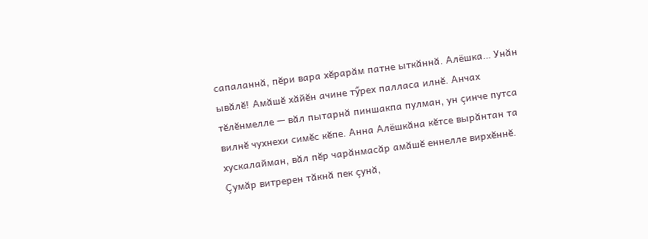сапаланнă, пĕри вара хĕрарăм патне ыткăннă. Алёшка… Унăн ывăлĕ! Амăшĕ хăйĕн ачине тӳрех палласа илнĕ. Анчах тĕлĕнмелле — вăл пытарнă пиншакпа пулман, ун çинче путса вилнĕ чухнехи симĕс кĕпе. Анна Алёшкăна кĕтсе вырăнтан та хускалайман, вăл пĕр чарăнмасăр амăшĕ еннелле вирхĕннĕ. Çумăр витререн тăкнă пек çунă,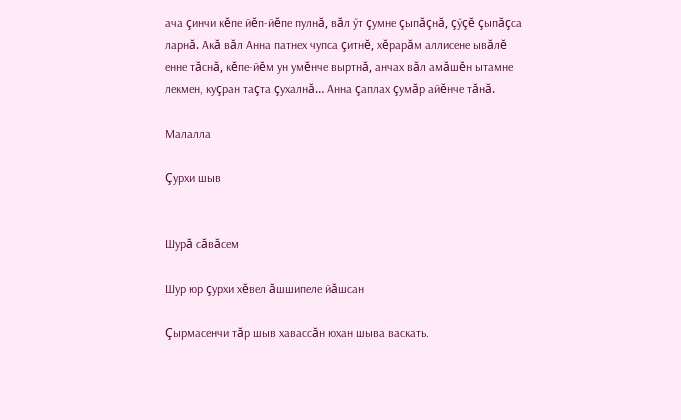ача çинчи кĕпе йĕп-йĕпе пулнă, вăл ӳт çумне çыпăçнă, çӳçĕ çыпăçса ларнă. Акă вăл Анна патнех чупса çитнĕ, хĕрарăм аллисене ывăлĕ енне тăснă, кĕпе-йĕм ун умĕнче выртнă, анчах вăл амăшĕн ытамне лекмен, куçран таçта çухалнă… Анна çаплах çумăр айĕнче тăнă.

Малалла

Çурхи шыв


Шурă сăвăсем

Шур юр çурхи хĕвел ăшшипеле йăшсан

Çырмасенчи тăр шыв хавассăн юхан шыва васкать.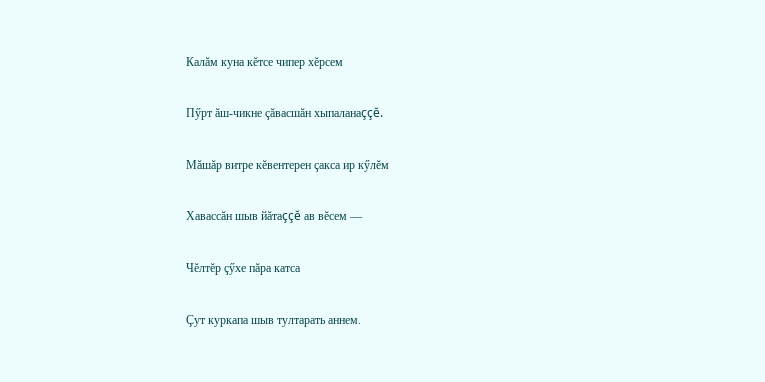Калăм куна кĕтсе чипер хĕрсем

Пӳрт ăш-чикне çăвасшăн хыпаланаççĕ.

Мăшăр витре кĕвентерен çакса ир кӳлĕм

Хавассăн шыв йăтаççĕ ав вĕсем —

Чĕлтĕр çӳхе пăра катса

Çут куркапа шыв тултарать аннем.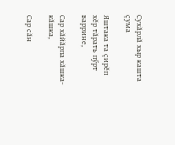Сухăрлă хыр кашта çума

Яштака та çирĕп хĕр тăрать пӳрт варрине,

Сар хăйăрпа хăшка-кăшка,

Сар сăн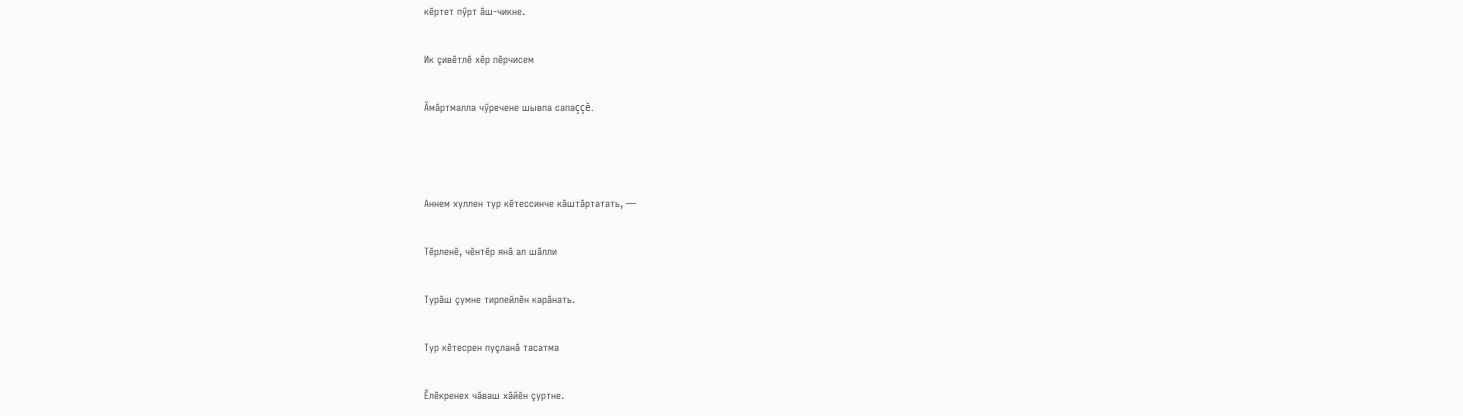кĕртет пӳрт ăш-чикне.

Ик çивĕтлĕ хĕр пĕрчисем

Ăмăртмалла чӳречене шывпа сапаççĕ.



Аннем хуллен тур кĕтессинче кăштăртатать, —

Тĕрленĕ, чĕнтĕр янă ал шăлли

Турăш çумне тирпейлĕн карăнать.

Тур кĕтесрен пуçланă тасатма

Ĕлĕкренех чăваш хăйĕн çуртне.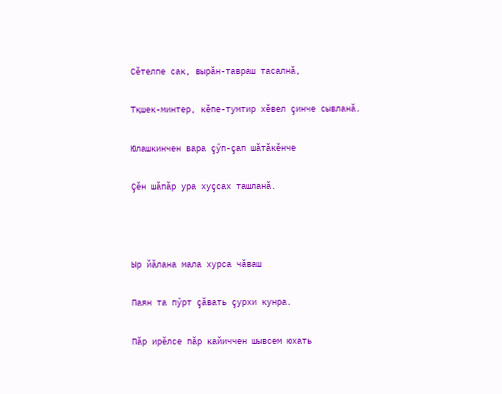Сĕтелпе сак, вырăн-тавраш тасалнă,

Тқшек-минтер, кĕпе-тумтир хĕвел çинче сывланă.

Юлашкинчен вара çӳп-çап шăтăкĕнче

Çĕн шăпăр ура хуçсах ташланă.



Ыр йăлана мала хурса чăваш

Паян та пӳрт çăвать çурхи кунра.

Пăр ирĕлсе пăр кайиччен шывсем юхать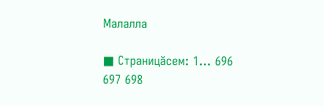Малалла

■ Страницăсем: 1... 696 697 698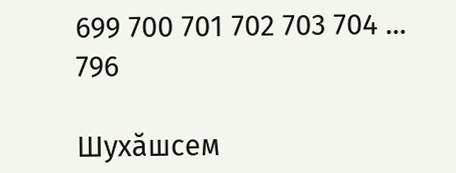699 700 701 702 703 704 ... 796

Шухăшсем